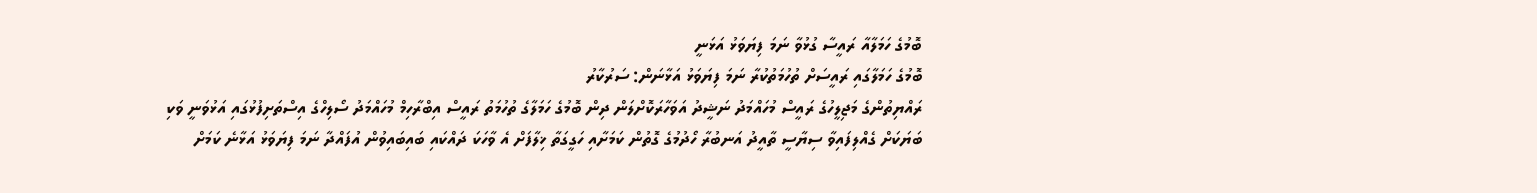ބޮމުގެ ހަމަލާއާ ރައީސާ ގުޅުވާ ނަމަ ފިޔަވަޅު އަޅަނީ
ބޮމުގެ ހަމަލާގައި ރައީސަށް ތުހުމަތުކުރާ ނަމަ ފިޔަވަޅު އަޅާނަން: ސަރުކާރު
ރައްޔިތުންގެ މަޖިލީހުގެ ރައީސް މުހައްމަދު ނަޝީދު އަވަހާރަކޮށްލަން ދިން ބޮމުގެ ހަމަލާގެ ތުހުމަތު ރައީސް އިބްރާހިމް މުހައްމަދު ސޯލިހްގެ އިސްތަށިފުޅުގައި އަޅުވަނީ ވަކި ބަޔަކަށް ގެއްލިފައިވާ ސިޔާސީ ތާއީދު އަނބުރާ ހޯދުމުގެ ގޮތުން ކަމަށާއި ހަގީގަތާ ޚިލާފަށް އެ ވާހަކަ ދައްކައި ބައިބައިވުން އުފައްދާ ނަމަ ފިޔަވަޅު އަޅާނެ ކަމަށް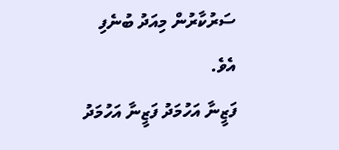ސަރުކާރުން މިއަދު ބުނެފި އެވެ.
ފަޒީނާ އަހުމަދު ފަޒީނާ އަހުމަދު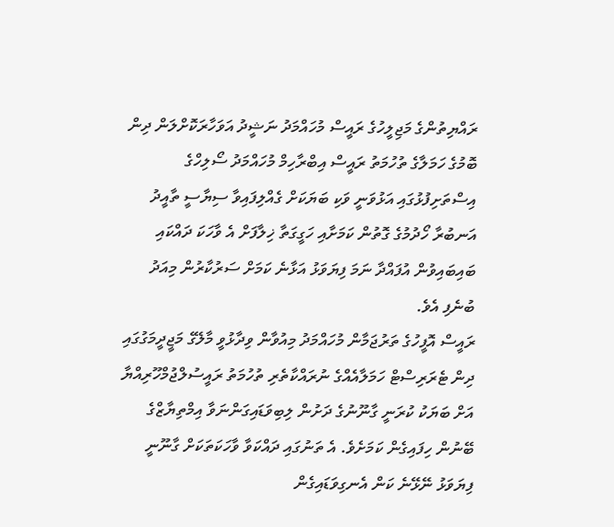ރައްޔިތުންގެ މަޖިލީހުގެ ރައީސް މުހައްމަދު ނަޝީދު އަވަހާރަކޮށްލަން ދިން ބޮމުގެ ހަމަލާގެ ތުހުމަތު ރައީސް އިބްރާހިމް މުހައްމަދު ސޯލިހްގެ އިސްތަށިފުޅުގައި އަޅުވަނީ ވަކި ބަޔަކަށް ގެއްލިފައިވާ ސިޔާސީ ތާއީދު އަނބުރާ ހޯދުމުގެ ގޮތުން ކަމަށާއި ހަގީގަތާ ޚިލާފަށް އެ ވާހަކަ ދައްކައި ބައިބައިވުން އުފައްދާ ނަމަ ފިޔަވަޅު އަޅާނެ ކަމަށް ސަރުކާރުން މިއަދު ބުނެފި އެވެ.
ރައީސް އޮފީހުގެ ތަރުޖަމާން މުހައްމަދު މިއުވާން ވިދާޅުވީ މާލޭގެ މަޖީދީމަގުގައި ދިން ޓެރަރިސްޓް ހަމަލާއެއްގެ ނުރައްކާތެރި ތުހުމަތު ރައީސުލްޖުމްހޫރިއްޔާ އަށް ބަޔަކު ކުރަނީ ގާނޫނުގެ ދަށުން ލިބިވަޑައިގަންނަވާ އިމްތިޔާޒްގެ ބޭނުން ހިފައިގެން ކަމަށެވެ. އެ ތަނުގައި ދައްކަވާ ވާހަކަތަކަށް ގާނޫނީ ފިޔަވަޅު ނޭޅޭނެ ކަން އެނގިވަޑައިގެން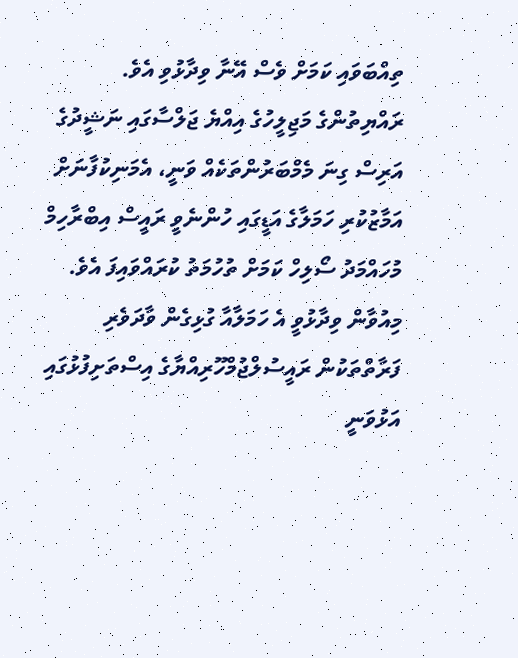ތިއްބަވައި ކަމަށް ވެސް އޭނާ ވިދާޅުވި އެވެ.
ރައްޔިތުންގެ މަޖިލީހުގެ އިއްޔެ ޖަލްސާގައި ނަޝީދުގެ އަރިސް ގިނަ މެމްބަރުންތަކެއް ވަނީ، އެމަނިކުފާނަށް އަމާޒުކުރި ހަމަލާގެ އަޑީގައި ހުންނެވީ ރައީސް އިބްރާހިމް މުހައްމަދު ސޯލިހް ކަމަށް ތުހުމަތު ކުރައްވައިފަ އެވެ.
މިއުވާން ވިދާޅުވީ އެ ހަމަލާއާ ގުޅިގެން ވާދަވެރި ފަރާތްތަކުން ރައީސުލްޖުމްހޫރިއްޔާގެ އިސްތަށިފުޅުގައި އަޅުވަނީ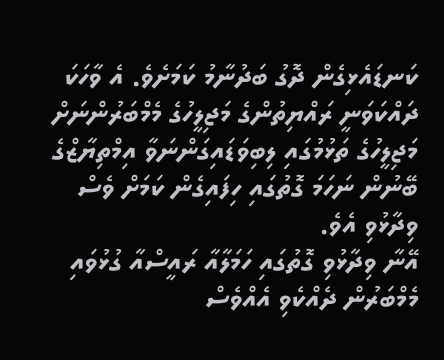ކަނޑައެޅިގެން ދޮގު ބަދުނާމު ކަމަށެވެ. އެ ވާހަކަ ދައްކަވަނީ ރައްޔިތުންގެ މަޖިލީހުގެ މެމްބަރުންނަށް މަޖިލީހުގެ ތަޅުމުގައި ލިބިވަޑައިގަންނަވާ އިމްތިޔާޒްގެ ބޭނުން ނަހަމަ ގޮތުގައި ހިފައިގެން ކަމަށް ވެސް ވިދާޅުވި އެވެ.
އޭނާ ވިދާޅުވި ގޮތުގައި ހަމަލާއާ ރައީސްއާ ގުޅުވައި މެމްބަރުން ދެއްކެވި އެއްވެސް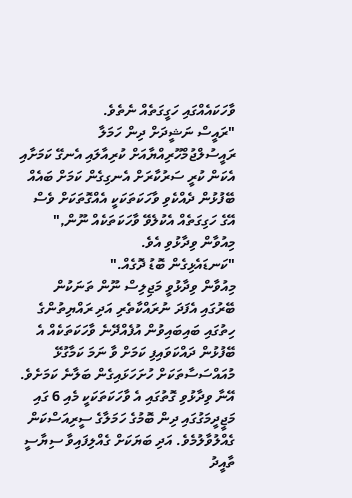ވާހަކައެއްގައި ހަގީގަތެއް ނެތެވެ.
"ރައީސް ނަޝީދަށް ދިން ހަމަލާ ރައީސުލްޖުމްހޫރިއްޔާއަށް ކުރިއާލައި އެނގޭ ކަމަށާއި އެކަން ކުރީ ސަރުކާރަށް އެނގިގެން ކަމަށް ބައެއް ބޭފުޅުން ދެއްކެވި ވާހަކަތަކަކީ އެއްގޮތަކަށް ވެސް އޭގެ ހަގިގަތެއް އެކުލެވޭ ވާހަކަތަކެއް ނޫން," މިއުވާން ވިދާޅުވި އެވެ.
"ކަނޑައެޅިގެން ބޮޑު ދޮގެއް."
މިއުވާން ވިދާޅުވީ މަޖިލިސް ނޫން ތަނަކުން ބޭރުގައި އެފަދަ ނުރައްކާތެރި އަދި ރައްޔިތުންގެ ހިތުގައި ބައިބައިވުން އުފެއްދޭނެ ވާހަކަތަކެއް އެ ބޭފުޅުން ދައްކަވައިފި ކަމަށް ވާ ނަމަ ކަމާގުޅޭ މުއައްސަސާތަކަށް ހުށަހަޅައިގެން ބަލާނެ ކަމަށެވެ.
އޭނާ ވިދާޅުވި ގޮތުގައި އެ ވާހަކަތަކަކީ މެއި 6 ގައި މަޖީދީމަގުގައި ދިން ބޮމުގެ ހަމަލާގެ ސީރިއަސްކަން ގެއްލުވާލުމެވެ. އަދި ބަޔަކަށް ގެއްލިފައިވާ ސިޔާސީ ތާއީދު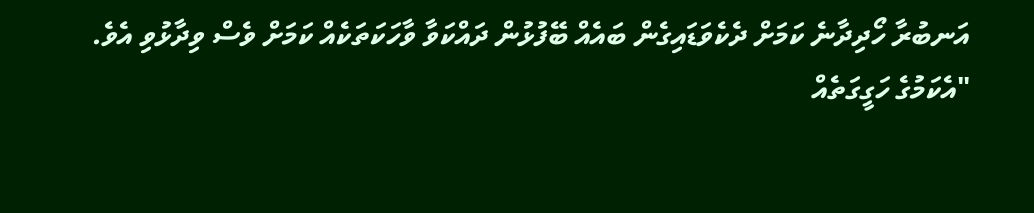އަނބުރާ ހޯދިދާނެ ކަމަށް ދެކެވަޑައިގެން ބައެއް ބޭފުޅުން ދައްކަވާ ވާހަކަތަކެއް ކަމަށް ވެސް ވިދާޅުވި އެވެ.
"އެކަމުގެ ހަގީގަތެއް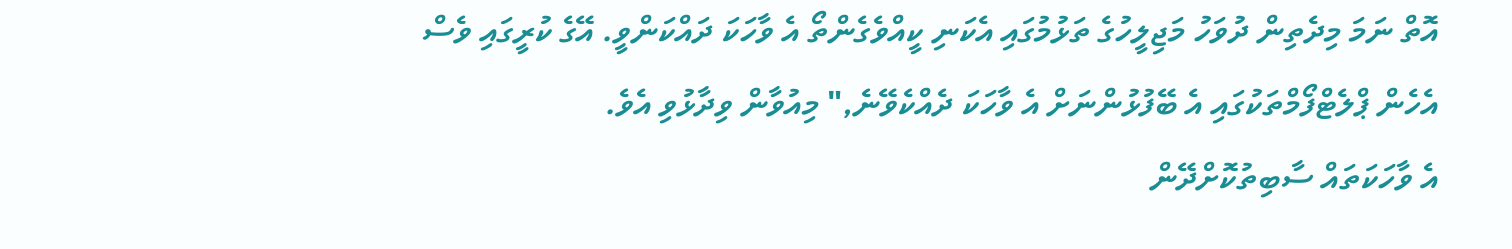އޮތް ނަމަ މިދެތިން ދުވަހު މަޖިލީހުގެ ތަޅުމުގައި އެކަނި ކީއްވެގެންތޯ އެ ވާހަކަ ދައްކަންވީ. އޭގެ ކުރީގައި ވެސް އެހެން ޕްލެޓްފޯމްތަކުގައި އެ ބޭފުޅުންނަށް އެ ވާހަކަ ދެއްކެވޭނެ," މިއުވާން ވިދާޅުވި އެވެ.
އެ ވާހަކަތައް ސާބިތުކޮށްދޭން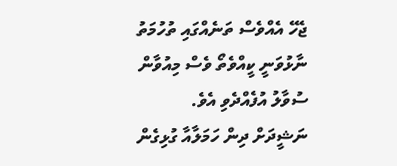ޖެހޭ އެއްވެސް ތަނެއްގައި ތުހުމަތު ނާޅުވަނީ ކީއްވެތޯ ވެސް މިއުވާން ސުވާލު އުފެއްދެވި އެވެ.
ނަޝީދަށް ދިން ހަމަލާއާ ގުޅިގެން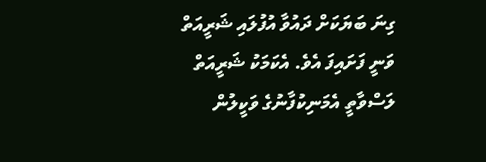ގިނަ ބަޔަކަށް ދައުވާ އުފުލައި ޝަރީއަތް ވަނީ ފަށައިފަ އެވެ. އެކަމަކު ޝަރީއަތް ލަސްވާތީ އެމަނިކުފާނުގެ ވަކީލުން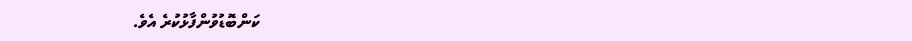ކަންބޮޑުވުންފާޅުކުރެ އެވެ.